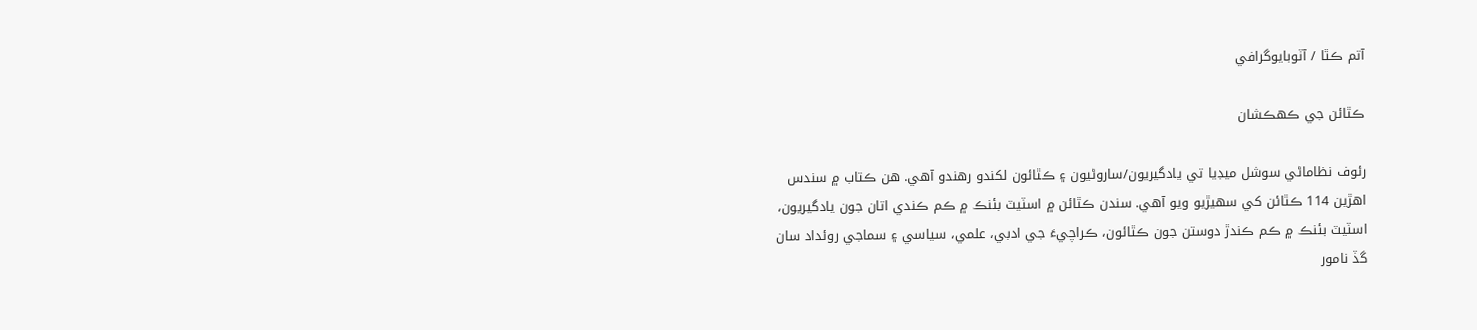آتم ڪٿا / آٽوبايوگرافي

ڪٿائن جي ڪھڪشان

رئوف نظاماڻي سوشل ميڊيا تي يادگيريون/ساروڻيون ۽ ڪٿائون لکندو رھندو آھي. ھن ڪتاب ۾ سندس اھڙين 114 ڪٿائن کي سھيڙيو ويو آھي. سندن ڪٿائن ۾ اسٽيٽ بئنڪ ۾ ڪم ڪندي اتان جون يادگيريون، اسٽيٽ بئنڪ ۾ ڪم ڪندڙ دوستن جون ڪٿائون، ڪراچيءَ جي ادبي، علمي، سياسي ۽ سماجي روئداد سان گڏ نامور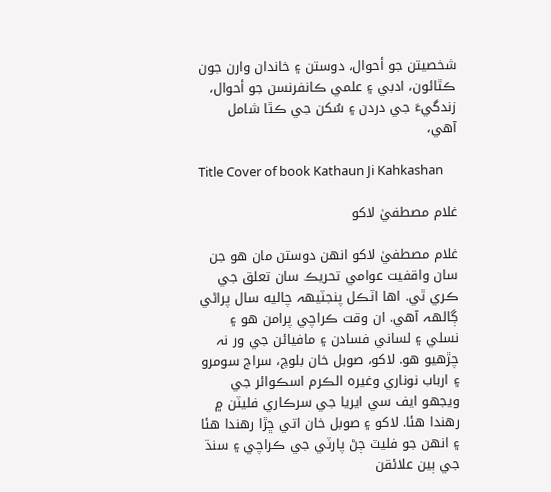شخصيتن جو أحوال، دوستن ۽ خاندان وارن جون ڪٿائون، ادبي ۽ علمي ڪانفرنسن جو أحوال، زندگيءَ جي دردن ۽ سُکن جي ڪٿا شامل آھي،

Title Cover of book Kathaun Ji Kahkashan

غلام مصطفيٰ لاکو

غلام مصطفيٰ لاکو انھن دوستن مان هو جن سان واقفيت عوامي تحريڪ سان تعلق جي ڪري ٿي. اها اٽڪل پنجٽيھہ چاليه سال پراڻي ڳالھہ آهي. ان وقت ڪراچي پرامن هو ۽ نسلي ۽ لساني فسادن ۽ مافيائن جي ور نہ چڙهيو هو. لاکو، صوبل خان بلوچ، سراج سومرو ۽ ارباب نوناري وغيرہ الڪرم اسڪوائر جي ويجهو ايف سي ايريا جي سرڪاري فليٽن ۾ رهندا هئا. لاکو ۽ صوبل خان اتي ڇڙا رهندا هئا ۽ انھن جو فليٽ ڄڻ پارٽي جي ڪراچي ۽ سنڌ جي ٻين علائقن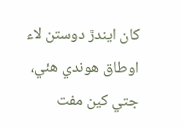کان ايندڙ دوستن لاء اوطاق هوندي هئي، جتي کين مفت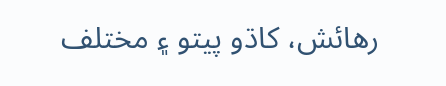رهائش، کاڌو پيتو ۽ مختلف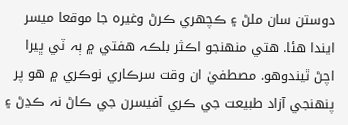دوستن سان ملڻ ۽ ڪچھري ڪرڻ وغيرہ جا موقعا ميسر ايندا هئا. هتي منھنجو اڪثر بلڪہ هفتي ۾ ٻہ ٽي ڀيرا اچڻ ٿيندوهو. مصطفيٰ ان وقت سرڪاري نوڪري ۾ هو پر پنھنجي آزاد طبيعت جي ڪري آفيسرن جي ڪاڻ نہ ڪڍڻ ۽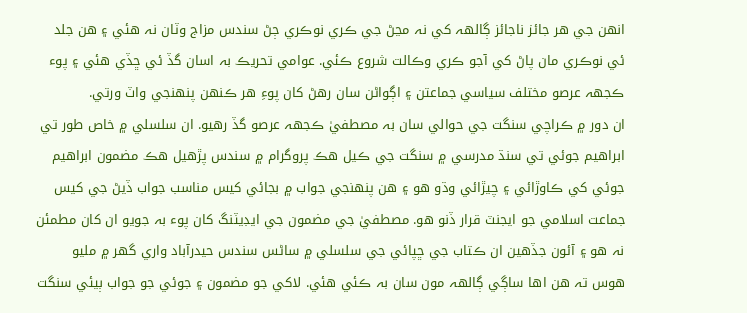انھن جي هر جائز ناجائز ڳالھہ کي نہ مڃڻ جي ڪري نوڪري ڄڻ سندس مزاج وٽان نہ هئي ۽ هن جلد ئي نوڪري مان پاڻ کي آجو ڪري وڪالت شروع ڪئي. عوامي تحريڪ بہ اسان گڏ ئي ڇڏي هئي ۽ پوء ڪجهہ عرصو مختلف سياسي جماعتن ۽ اڳواڻن سان رهڻ کان پوءِ هر ڪنھن پنھنجي واٽ ورتي.
ان دور ۾ ڪراچي سنگت جي حوالي سان بہ مصطفيٰ ڪجهہ عرصو گڏ رهيو. ان سلسلي ۾ خاص طور تي ابراهيم جوئي تي سنڌ مدرسي ۾ سنگت جي ڪيل هڪ پروگرام ۾ سندس پڙهيل هڪ مضمون ابراهيم جوئي کي ڪاوڙائي ۽ چيڙائي وڌو هو ۽ هن پنھنجي جواب ۾ بجائي کيس مناسب جواب ڏيڻ جي کيس جماعت اسلامي جو ايجنٽ قرار ڏنو هو. مصطفيٰ جي مضمون جي ايڊيٽنگ کان پوء بہ جويو ان کان مطمئن نہ هو ۽ آئون جڏهين ان ڪتاب جي ڇپائي جي سلسلي ۾ ساڻس سندس حيدرآباد واري گهر ۾ مليو هوس تہ هن اها ساڳي ڳالھہ مون سان بہ ڪئي هئي. لاکي جو مضمون ۽ جوئي جو جواب ٻيئي سنگت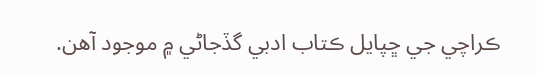ڪراچي جي ڇپايل ڪتاب ادبي گڏجاڻي ۾ موجود آهن.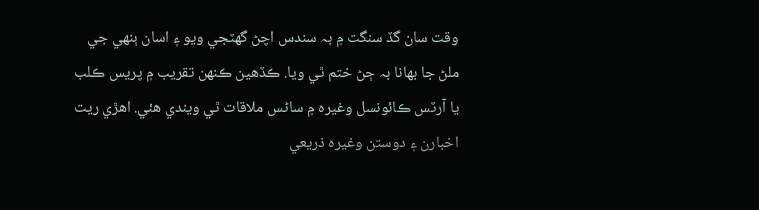وقت سان گڏ سنگت ۾ بہ سندس اچڻ گهٽجي ويو ۽ اسان ٻنھي جي ملڻ جا بھانا بہ ڄڻ ختم ٿي ويا. ڪڏهين ڪنھن تقريب ۾ پريس ڪلب يا آرٽس ڪائونسل وغيرہ ۾ ساڻس ملاقات ٿي ويندي هئي. اهڙي ريت اخبارن ۽ دوستن وغيرہ ذريعي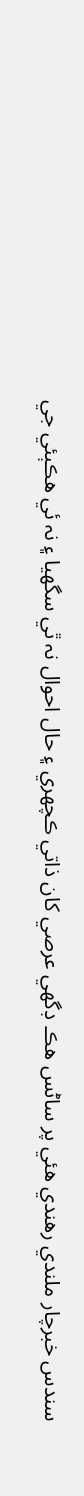سندس خبرچار ملندي رهندي هئي پر ساڻس هڪ ڊگهي عرصي کان ذاتي ڪچھري ۽ حال احوال نہ ٿي سگهيا ۽ نہ ئي هڪٻئي جي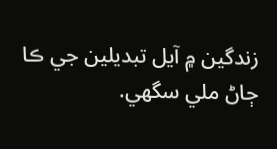زندگين ۾ آيل تبديلين جي ڪا ڄاڻ ملي سگهي.